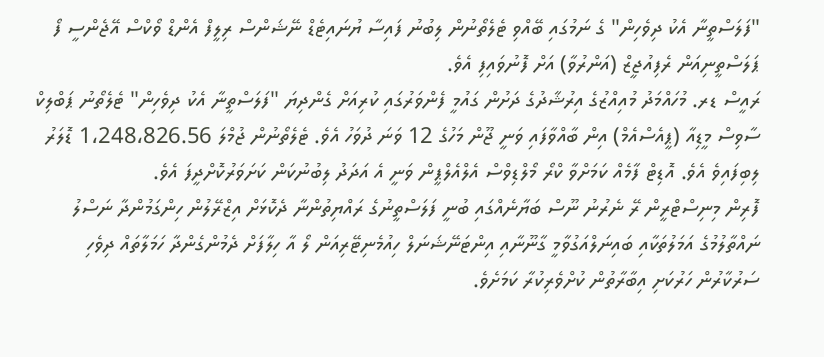"ފަލަސްތީނާ އެކު ދިވެހިން" ގެ ނަމުގައި ބޭއްވި ޓެލެތޯނުން ލިބުނު ފައިސާ ޔުނައިޓެޑް ނޭޝަންސް ރިލީފް އެންޑް ވޯކްސް އޭޖެންސީ ފޯ ޕަލަސްތީނިއަން ރެފިއުޖީޒް (އަންރުވާ) އަށް ފޮނުވައިފި އެވެ.
ރައީސް ޑރ. މުހައްމަދު މުއިއްޒުގެ އިރުޝާދުގެ ދަށުން ގައުމީ ފެންވަރުގައި ކުރިއަށް ގެންދިޔަ "ފަލަސްތީނާ އެކު ދިވެހިން" ޓެލެތޯނު ޕަބްލިކް ސާވިސް މީޑިއާ (ޕީއެސްއެމް) އިން ބާއްވާފައި ވަނީ ޖޫން މަހުގެ 12 ވަނަ ދުވަހު އެވެ. ޓެލެތޯނުން ޖުމްލަ 1،248،826.56 ޑޮލަރު ލިބިފައިވެ އެވެ. އޮޑިޓް ފާމެއް ކަމަށްވާ ކްރޯ މޯލްޑިވްސް އެލްއެލްޕީން ވަނީ އެ އަދަދު ލިބުނުކަން ކަށަވަރުކޮށްދީފަ އެވެ.
ފޮރިން މިނިސްޓްރީން ރޭ ނެރުނު ނޫސް ބަޔާނެއްގައި ބުނީ ފަލަސްތީނުގެ ރައްޔިތުންނާ ދެކޮޅަށް އިޒްރޭލުން ހިންގަމުންދާ ނަސްލު ނައްތާލުމުގެ އަމަލުތަކާއި ބައިނަލްއަގުވާމީ ގާނޫނާއި އިންޓަނޭޝަނަލް ހިއުމެނިޓޭރިއަން ލޯ އާ ހިލާފަށް ދެމުންގެންދާ ހަމަލާތައް ދިވެހި ސަރުކާރުން ހަރުކަށި އިބާރާތުން ކުށްވެރިކުރާ ކަމަށެވެ.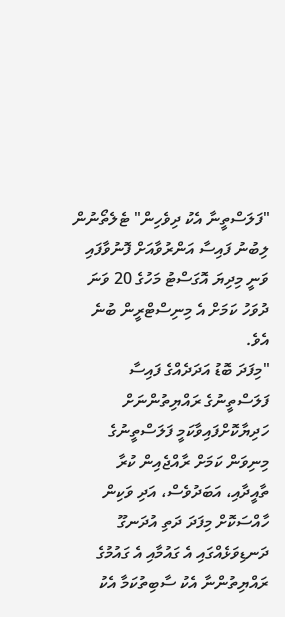"ފަލަސްތީނާ އެކު ދިވެހިން" ޓެލެތޯނުން ލިބުނު ފައިސާ އަންރުވާއަށް ފޮނުވާފައި ވަނީ މިދިޔަ އޮގަސްޓު މަހުގެ 20 ވަނަ ދުވަހު ކަމަށް އެ މިނިސްޓްރީން ބުނެ އެވެ.
"މިފަދަ ބޮޑު އަދަދެއްގެ ފައިސާ ފަލަސްތީނުގެ ރައްޔިތުންނަށް ހަދިޔާކޮށްފައިވާކަމީ ފަލަސްތީނުގެ މިނިވަން ކަމަށް ރާއްޖެއިން ކުރާ ތާއީދާއި، އަބަދުވެސް، އަދި ވަކިން ހާއްސަކޮށް މިފަދަ ދަތި އުދަނގޫ ދަނޑިވަޅެއްގައި އެ ގައުމާއި އެ ގައުމުގެ ރައްޔިތުންނާ އެކު ސާބިތުކަމާ އެކު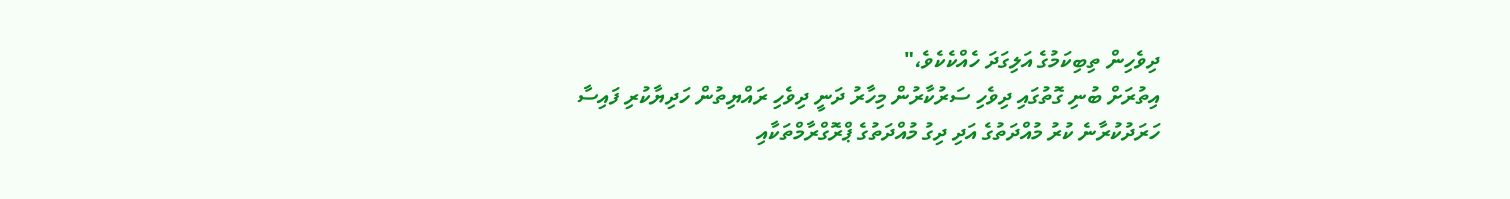ދިވެހިން ތިބިކަމުގެ އަލިގަދަ ހެއްކެކެވެ،"
އިތުރަށް ބުނި ގޮތުގައި ދިވެހި ސަރުކާރުން މިހާރު ދަނީ ދިވެހި ރައްޔިތުން ހަދިޔާކުރި ފައިސާ ހަރަދުކުރާނެ ކުރު މުއްދަތުގެ އަދި ދިގު މުއްދަތުގެ ޕްރޮގްރާމްތަކާއި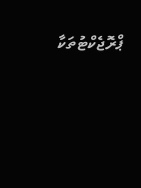ޕްރޮޖެކްޓުތަކާ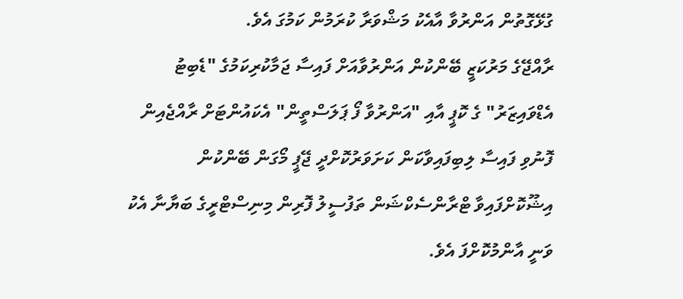ގުޅޭގޮތުން އަންރުވާ އާއެކު މަޝްވަރާ ކުރަމުން ކަމުގަ އެވެ.
ރާއްޖޭގެ މަރުކަޒީ ބޭންކުން އަންރުވާއަށް ފައިސާ ޖަމާކުރިކަމުގެ "ޑެބިޓު އެޑްވައިޒަރު" ގެ ކޮޕީ އާއި "އަންރުވާ ފޯ ޕަލަސްތީން" އެކައުންޓަށް ރާއްޖެއިން ފޮނުވި ފައިސާ ލިބިފައިވާކަން ކަށަވަރުކޮށްދީ ޖޭޕީ މޯގަން ބޭންކުން އިޝޫކޮށްފައިވާ ޓްރާންސެކްޝަން ތަފުސީލު ފޮރިން މިނިސްޓްރީގެ ބަޔާނާ އެކު ވަނީ އާންމުކޮށްފަ އެވެ.